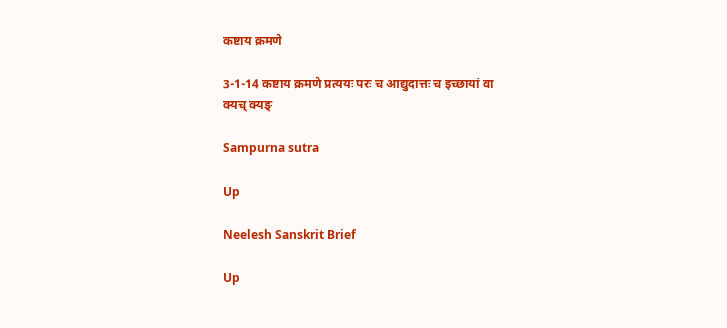कष्टाय क्रमणे

3-1-14 कष्टाय क्रमणे प्रत्ययः परः च आद्युदात्तः च इच्छायां वा क्यच् क्यङ्

Sampurna sutra

Up

Neelesh Sanskrit Brief

Up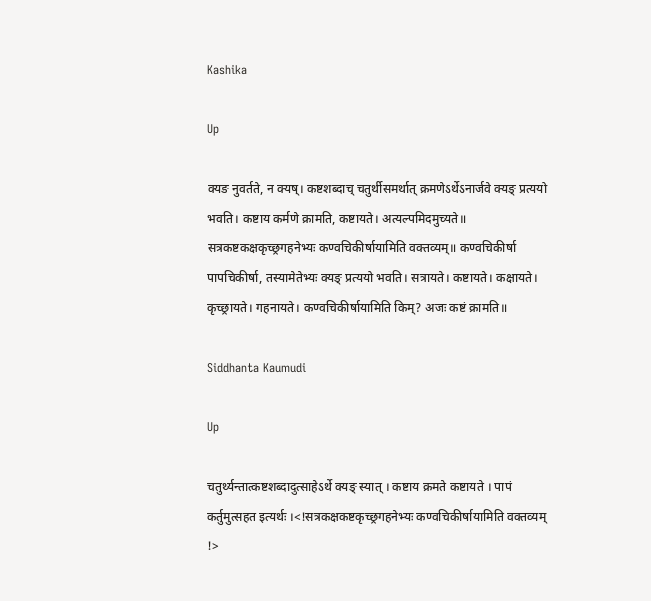Kashika

Up

क्यङ नुवर्तते, न क्यष्। कष्टशब्दाच् चतुर्थीसमर्थात् क्रमणेऽर्थेऽनार्जवे क्यङ् प्रत्ययो भवति। कष्टाय कर्मणे क्रामति, कष्टायते। अत्यल्पमिदमुच्यते॥ सत्रकष्टकक्षकृच्छ्रगहनेभ्यः कण्वचिकीर्षायामिति वक्तव्यम्॥ कण्वचिकीर्षा पापचिकीर्षा, तस्यामेतेभ्यः क्यङ् प्रत्ययो भवति। सत्रायते। कष्टायते। कक्षायते। कृच्छ्रायते। गहनायते। कण्वचिकीर्षायामिति किम्? अजः कष्टं क्रामति॥

Siddhanta Kaumudi

Up

चतुर्थ्यन्तात्कष्टशब्दादुत्साहेऽर्थे क्यङ् स्यात् । कष्टाय क्रमते कष्टायते । पापं कर्तुमुत्सहत इत्यर्थः ।<!सत्रकक्षकष्टकृच्छ्रगहनेभ्यः कण्वचिकीर्षायामिति वक्तव्यम् !>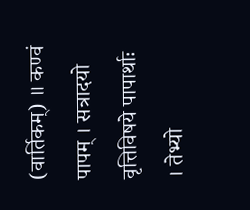(वार्तिकम्) ॥ कण्वं पापम् । सत्रादयो वृत्तिविषये पापार्थाः । तेभ्यो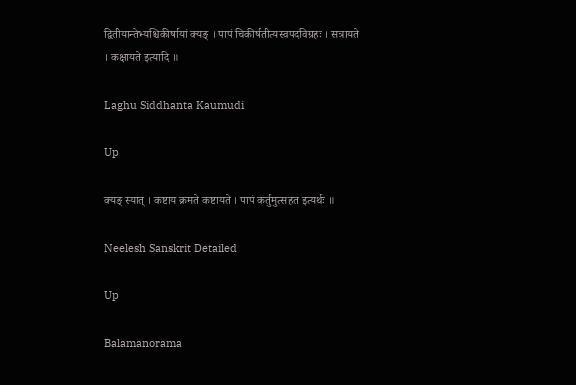द्वितीयान्तेभ्यश्चिकीर्षायां क्यङ् । पापं चिकीर्षतीत्यस्वपदविग्रहः । सत्रायते । कक्षायते इत्यादि ॥

Laghu Siddhanta Kaumudi

Up

क्यङ् स्यात् । कष्टाय क्रमते कष्टायते । पापं कर्तुमुत्सहत इत्यर्थः ॥

Neelesh Sanskrit Detailed

Up

Balamanorama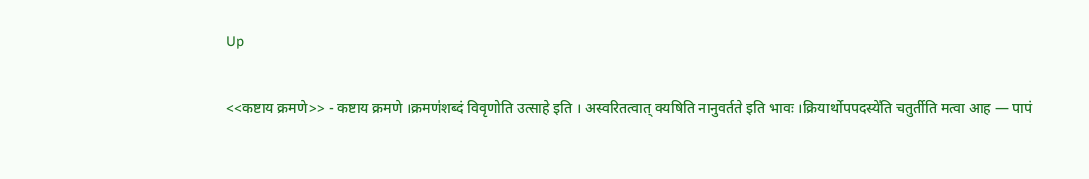Up

<<कष्टाय क्रमणे>> - कष्टाय क्रमणे ।क्रमण॑शब्दं विवृणोति उत्साहे इति । अस्वरितत्वात् क्यषिति नानुवर्तते इति भावः ।क्रियार्थोपपदस्ये॑ति चतुर्तीति मत्वा आह — पापं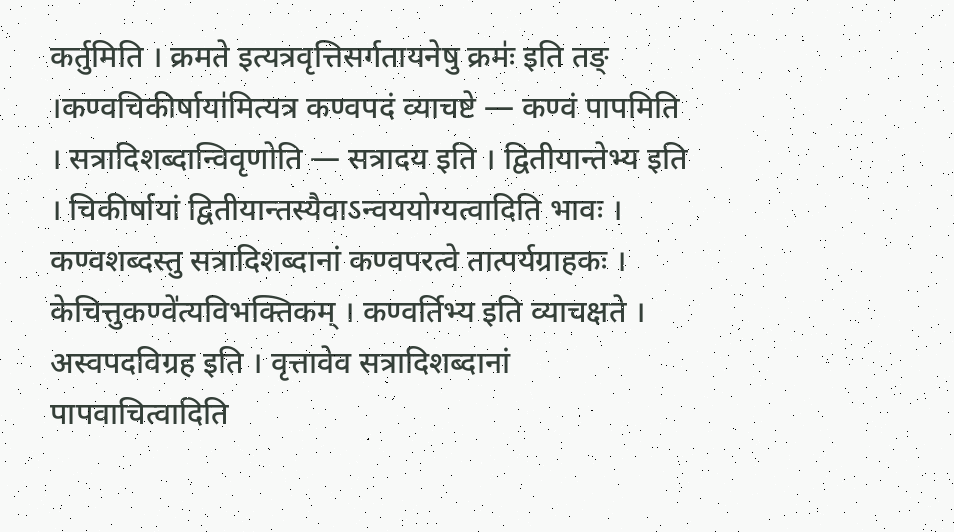कर्तुमिति । क्रमते इत्यत्रवृत्तिसर्गतायनेषु क्रमः॑ इति तङ् ।कण्वचिकीर्षाया॑मित्यत्र कण्वपदं व्याचष्टे — कण्वं पापमिति । सत्रादिशब्दान्विवृणोति — सत्रादय इति । द्वितीयान्तेभ्य इति । चिकीर्षायां द्वितीयान्तस्यैवाऽन्वययोग्यत्वादिति भावः । कण्वशब्दस्तु सत्रादिशब्दानां कण्वपरत्वे तात्पर्यग्राहकः । केचित्तुकण्वे॑त्यविभक्तिकम् । कण्वर्तिभ्य इति व्याचक्षते । अस्वपदविग्रह इति । वृत्तावेव सत्रादिशब्दानां पापवाचित्वादिति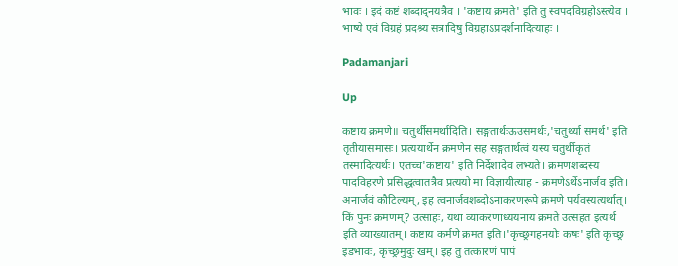भावः । इदं कष्टं शब्दाद्नयत्रैव । 'कष्टाय क्रमते' इति तु स्वपदविग्रहोऽस्त्येव । भाष्ये एवं विग्रहं प्रदश्र्य सत्रादिषु विग्रहाऽप्रदर्शनादित्याहः ।

Padamanjari

Up

कष्टाय क्रमणे॥ चतुर्थीसमर्थादिति। सङ्गतार्थःऊउसमर्थः,'चतुर्थ्या समर्थ' इति तृतीयासमासः। प्रत्ययार्थेन क्रमणेन सह सङ्गतार्थत्वं यस्य चतुर्थीकृतं तस्मादित्यर्थः। एतच्च'कष्टाय' इति निर्देशादेव लभ्यते। क्रमणशब्दस्य पादविहरणे प्रसिद्धत्वातत्रैव प्रत्ययो मा विज्ञायीत्याह - क्रमणेऽर्थेऽनार्जव इति। अनार्जवं कौटिल्यम्, इह त्वनार्जवशब्दोऽनाकरणरूपे क्रमणे पर्यवस्यत्यर्थात्। किं पुनः क्रमणम्? उत्साहः, यथा व्याकरणाध्ययनाय क्रमते उत्सहत इत्यर्थ इति व्याख्यातम्। कष्टाय कर्मणे क्रमत इति।'कृच्छ्रगहनयोः कषः' इति कृच्छ्र इडभावः, कृच्छ्रमुदुः खम्। इह तु तत्कारणं पापं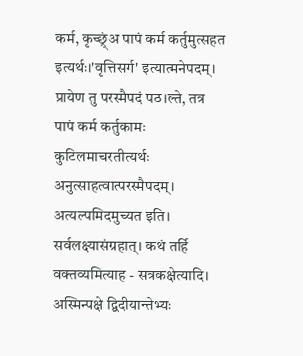कर्म, कृच्छ्र्ंअ पापं कर्म कर्तुमुत्सहत इत्यर्थः।'वृत्तिसर्ग' इत्यात्मनेपदम्। प्रायेण तु परस्मैपदं पठ।ल्ते, तत्र पापं कर्म कर्तुकामः कुटिलमाचरतीत्यर्थः अनुत्साहत्वात्परस्मैपदम्। अत्यल्पमिदमुच्यत इति। सर्वलक्ष्यासंग्रहात्। कथं तर्हि वक्तव्यमित्याह - सत्रकक्षेत्यादि। अस्मिन्पक्षे द्विदीयान्तेभ्यः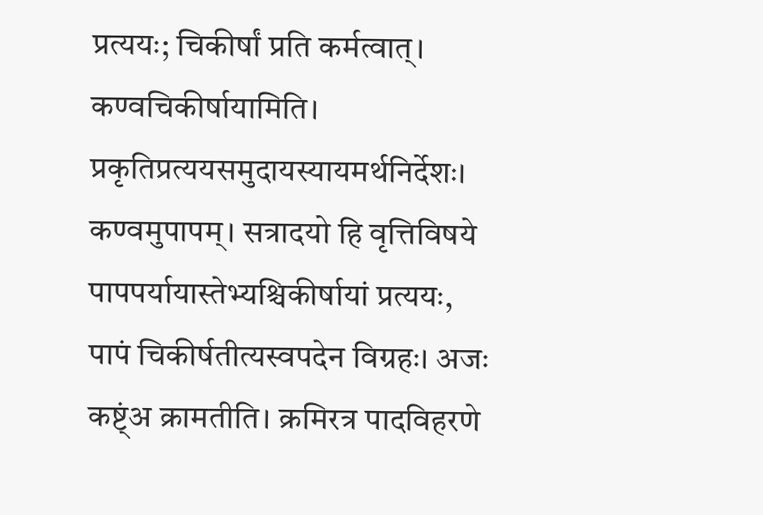प्रत्ययः; चिकीर्षां प्रति कर्मत्वात्। कण्वचिकीर्षायामिति। प्रकृतिप्रत्ययसमुदायस्यायमर्थनिर्देशः। कण्वमुपापम्। सत्रादयो हि वृत्तिविषये पापपर्यायास्तेभ्यश्चिकीर्षायां प्रत्ययः, पापं चिकीर्षतीत्यस्वपदेन विग्रहः। अजः कष्ट्ंअ क्रामतीति। क्रमिरत्र पादविहरणे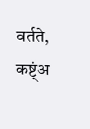वर्तते, कष्ट्ंअ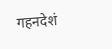गहनदेशं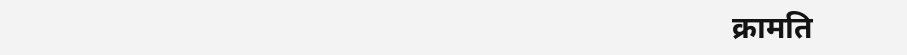क्रामति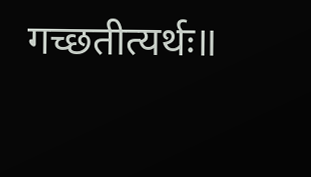गच्छतीत्यर्थः॥